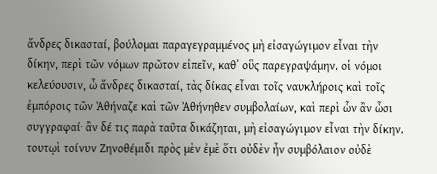ἄνδρες δικασταί, βούλομαι παραγεγραμμένος μὴ εἰσαγώγιμον εἶναι τὴν δίκην, περὶ τῶν νόμων πρῶτον εἰπεῖν, καθʼ οὓς παρεγραψάμην. οἱ νόμοι κελεύουσιν, ὦ ἄνδρες δικασταί, τὰς δίκας εἶναι τοῖς ναυκλήροις καὶ τοῖς ἐμπόροις τῶν Ἀθήναζε καὶ τῶν Ἀθήνηθεν συμβολαίων, καὶ περὶ ὧν ἂν ὦσι συγγραφαί· ἂν δέ τις παρὰ ταῦτα δικάζηται, μὴ εἰσαγώγιμον εἶναι τὴν δίκην. τουτῳὶ τοίνυν Ζηνοθέμιδι πρὸς μὲν ἐμὲ ὅτι οὐδὲν ἦν συμβόλαιον οὐδὲ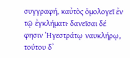συγγραφή, καὐτὸς ὁμολογεῖ ἐν τῷ ἐγκλήματι· δανεῖσαι δέ φησιν Ἡγεστράτῳ ναυκλήρῳ, τούτου δʼ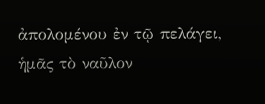ἀπολομένου ἐν τῷ πελάγει, ἡμᾶς τὸ ναῦλον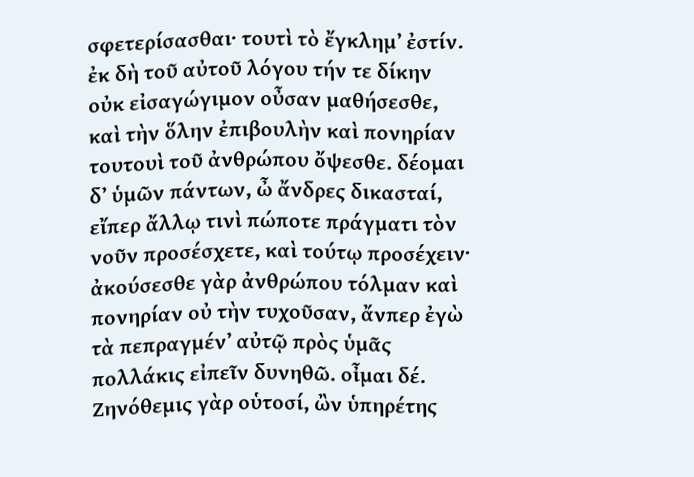σφετερίσασθαι· τουτὶ τὸ ἔγκλημʼ ἐστίν. ἐκ δὴ τοῦ αὐτοῦ λόγου τήν τε δίκην οὐκ εἰσαγώγιμον οὖσαν μαθήσεσθε, καὶ τὴν ὅλην ἐπιβουλὴν καὶ πονηρίαν τουτουὶ τοῦ ἀνθρώπου ὄψεσθε. δέομαι δʼ ὑμῶν πάντων, ὦ ἄνδρες δικασταί, εἴπερ ἄλλῳ τινὶ πώποτε πράγματι τὸν νοῦν προσέσχετε, καὶ τούτῳ προσέχειν· ἀκούσεσθε γὰρ ἀνθρώπου τόλμαν καὶ πονηρίαν οὐ τὴν τυχοῦσαν, ἄνπερ ἐγὼ τὰ πεπραγμένʼ αὐτῷ πρὸς ὑμᾶς πολλάκις εἰπεῖν δυνηθῶ. οἶμαι δέ. Ζηνόθεμις γὰρ οὑτοσί, ὢν ὑπηρέτης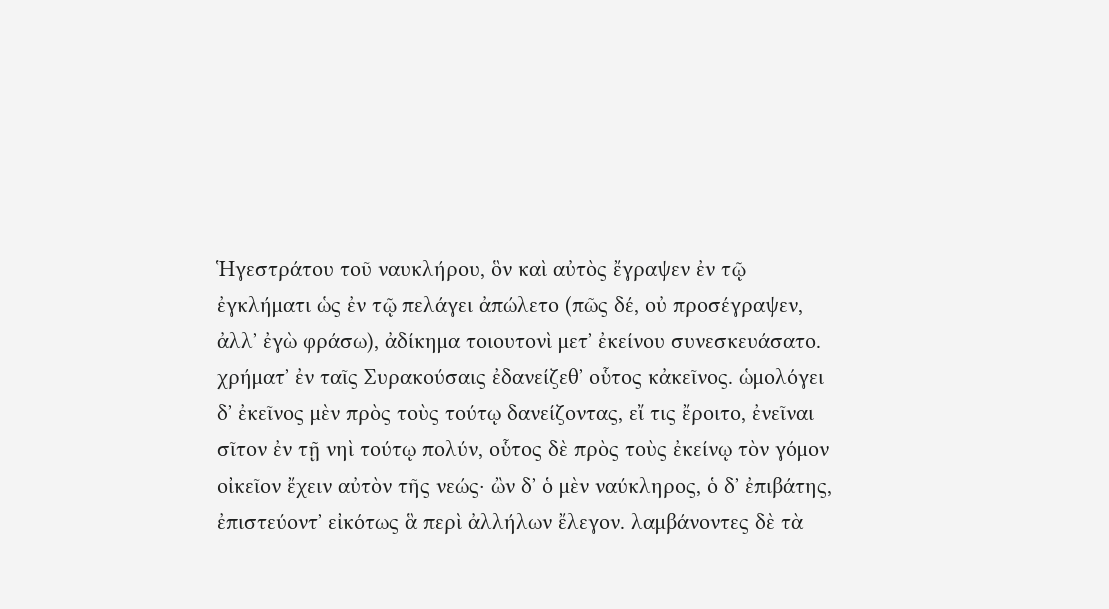Ἡγεστράτου τοῦ ναυκλήρου, ὃν καὶ αὐτὸς ἔγραψεν ἐν τῷ ἐγκλήματι ὡς ἐν τῷ πελάγει ἀπώλετο (πῶς δέ, οὐ προσέγραψεν, ἀλλʼ ἐγὼ φράσω), ἀδίκημα τοιουτονὶ μετʼ ἐκείνου συνεσκευάσατο. χρήματʼ ἐν ταῖς Συρακούσαις ἐδανείζεθʼ οὗτος κἀκεῖνος. ὡμολόγει δʼ ἐκεῖνος μὲν πρὸς τοὺς τούτῳ δανείζοντας, εἴ τις ἔροιτο, ἐνεῖναι σῖτον ἐν τῇ νηὶ τούτῳ πολύν, οὗτος δὲ πρὸς τοὺς ἐκείνῳ τὸν γόμον οἰκεῖον ἔχειν αὐτὸν τῆς νεώς· ὢν δʼ ὁ μὲν ναύκληρος, ὁ δʼ ἐπιβάτης, ἐπιστεύοντʼ εἰκότως ἃ περὶ ἀλλήλων ἔλεγον. λαμβάνοντες δὲ τὰ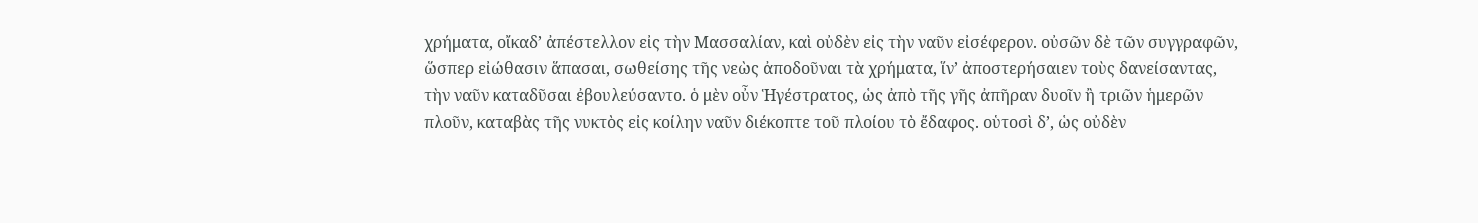χρήματα, οἴκαδʼ ἀπέστελλον εἰς τὴν Μασσαλίαν, καὶ οὐδὲν εἰς τὴν ναῦν εἰσέφερον. οὐσῶν δὲ τῶν συγγραφῶν, ὥσπερ εἰώθασιν ἅπασαι, σωθείσης τῆς νεὼς ἀποδοῦναι τὰ χρήματα, ἵνʼ ἀποστερήσαιεν τοὺς δανείσαντας, τὴν ναῦν καταδῦσαι ἐβουλεύσαντο. ὁ μὲν οὖν Ἡγέστρατος, ὡς ἀπὸ τῆς γῆς ἀπῆραν δυοῖν ἢ τριῶν ἡμερῶν πλοῦν, καταβὰς τῆς νυκτὸς εἰς κοίλην ναῦν διέκοπτε τοῦ πλοίου τὸ ἔδαφος. οὑτοσὶ δʼ, ὡς οὐδὲν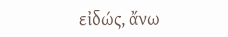εἰδώς, ἄνω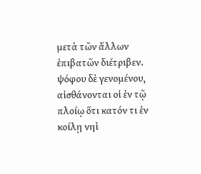μετὰ τῶν ἄλλων ἐπιβατῶν διέτριβεν. ψόφου δὲ γενομένου, αἰσθάνονται οἱ ἐν τῷ πλοίῳ ὅτι κατόν τι ἐν κοίλῃ νηὶ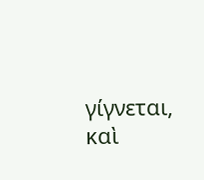γίγνεται, καὶ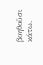βοηθοῦσι κάτω.